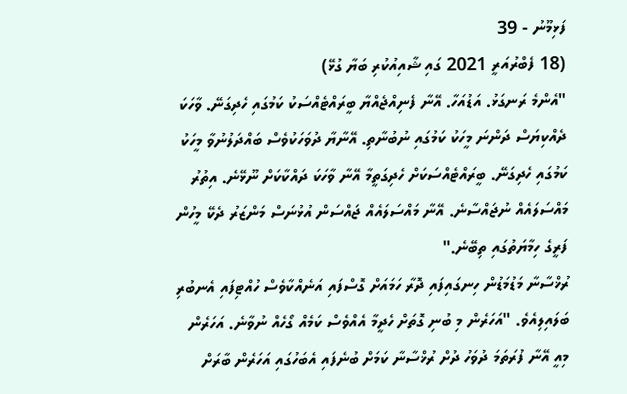ފަޅިމޫނު - 39
(18 ފެބްރުއަރީ 2021 ގައި ޝާއިއުކުރި ބަޔާ ގުޅޭ)
"އެންމެ ރަނގަޅު. އަޑުއަހާ. އޭނާ ފެނިއްޖެއްޔާ ބީރައްޓެއްސަކު ކަމުގައި ހެދިގަނޭ. ވާހަކަ ދެއްކިޔަސް ދަންނަ މީހަކު ކަމުގައި ނުބުނާތި. އޭނާޔާ ދުވަހަކުވެސް ބައްދަލުނުވާ މީހަކު ކަމުގައި ހެދިގަނޭ. ބީރައްޓެއްސަކަށް ހެދިގަތީމާ އޭނާ ވާހަކަ ދައްކާކަށް ނޫޅޭނެ. އިތުރު މައްސަލައެއް ނުޖައްސާނެ. އޭނާ މައްސަލައެއް ޖައްސަން އުޅުނަސް މަންޒަރު ދެކޭ މީހުން ފަރީގެ ހިމާޔަތުގައި ތިބޭނެ."
ރުޚްސާނާ މަޑުމަޑުން ހިނގައިފައި ދޮރާ ހަމައަށް ގޮސްފައި އަނެއްކާވެސް ހުއްޓިފައި އެނބުރި ބަލައިލިއެވެ. "އަހަރެން މި ބުނި ގޮތަށް ހެދީމާ އެއްވެސް ކަމެއް ގޯހެއް ނުވާނެ. އަހަރެން މިއީ އޭނާ ފުރަތަމަ ދުވަހު ދުށް ރުޚްސާނާ ކަމަށް ބުނެފައި އެބަހުގައި އަހަރެން ބާރަށް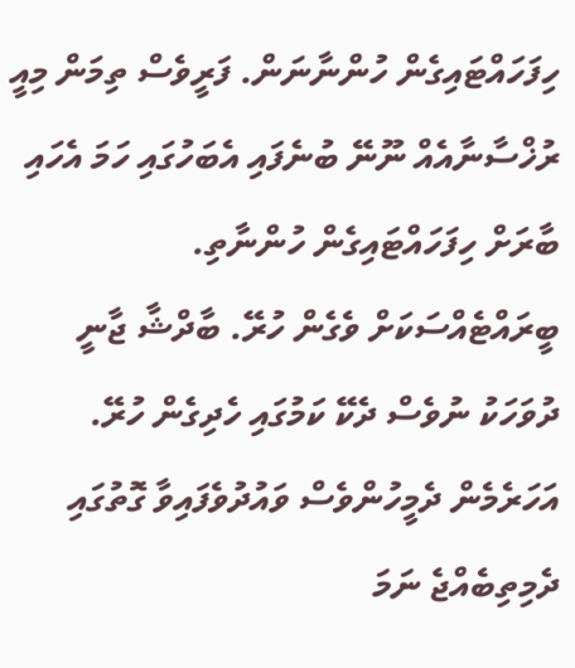ހިފަހައްޓައިގެން ހުންނާނަން. ފަރީވެސް ތިމަން މިއީ ރުޚްސާނާއެއް ނޫނޭ ބުނެފައި އެބަހުގައި ހަމަ އެހައި ބާރަށް ހިފަހައްޓައިގެން ހުންނާތި. ބީރައްޓެއްސަކަށް ވެގެން ހުރޭ. ބާދްޝާ ޖާނީ ދުވަހަކު ނުވެސް ދެކޭ ކަމުގައި ހެދިގެން ހުރޭ. އަހަރެމެން ދެމީހުންވެސް ވައުދުވެފައިވާ ގޮތުގައި ދެމިތިބެއްޖެ ނަމަ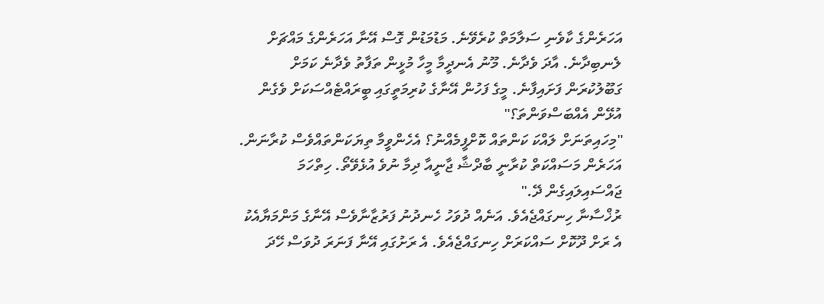އަހަރެންގެ ކާވެނި ސަލާމަތް ކުރެވޭނެ. މަޑުމަޑުން ގޮސް އޭނާ އަހަރެންގެ މައްޗަށް ލެނބިދާނެ. އާދަ ވެދާނެ. މޫނު އެނދީމާ މީހާ މުޅީން ތަފާތު ވެދާނެ ކަމަށް ގަބޫލުކުރަން ފަށައިފާނެ. މީގެ ފަހުން އޭނާގެ ކުރިމަތީގައި ބީރައްޓެއްސަކަށް ވެގެން އުޅޭން އެއްބަސްވަންތަ؟"
"މިހައިތަނަށް ލައްކަ ކަންތައް ކޮށްފީމެއްނު؟ އެހެންވީމާ ތިޔަކަންތައްވެސް ކުރާނަން. އަހަރެން މަސައްކަތް ކުރާނީ ބާދްޝާ ޖާނީއާ ދިމާ ނުވެ އުޅެވޭތޯ. ހިތްހަމަ ޖައްސައިލައިގެން ދޭ."
ރުޚްސާނާ ހިނގައްޖެއެވެ. އަނެއް ދުވަހު ހެނދުނު ފަރުޒާނާވެސް އޭނާގެ މަންމަޔާއެކު އެ ރަށް ދޫކޮށް ސައްކަރަށް ހިނގައްޖެއެވެ. އެ ރަށުގައި އޭނާ ފަނަރަ ދުވަސް ހޭދަ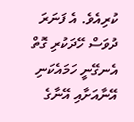ކުރިއެވެ. އެ ފަނަރަ ދުވަސް ހޭދަކުރި ގޮތް އެނގޭނީ ހަމައެކަނި އޭނާއަށާއި އޭނާގެ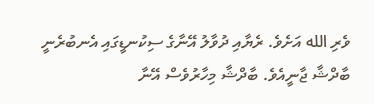ވެރި الله އަށެވެ. ރެޔާއި ދުވާލު އޭނާގެ ސިކުނޑީގައި އެނބުރެނީ ބާދްޝާ ޖާނީއެވެ. ބާދްޝާ މިހާރުވެސް އޭނާ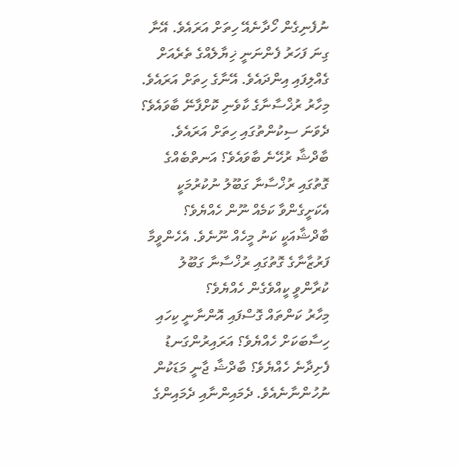ނުފެނިގެން ހޯދާނެއޭ ހިތަށް އަރައެވެ. އޭނާ ގިނަ ފަހަރު ފެންނަނީ ޚިޔާލެއްގެ ތެރެއަށް ގެއްލިފައި އިންދައެވެ. އޭނާގެ ހިތަށް އަރައެވެ. މިހާރު ރުޚްސާނާގެ ކާވެނި ކޮށްފާނޭ ބާވައެވެ؟ ދެވަނަ ސިކުންތުގައި ހިތަށް އަރައެވެ. ބާދްޝާ ރުހޭނެ ބާވައެވެ؟ އަނތްބެއްގެ ގޮތުގައި ރުޚްސާނާ ގަބޫލު ނުކުރުމަކީ އެކަށީގެންވާ ކަމެއް ނޫން ހެއްޔެވެ؟ ބާދްޝާއަކީ ކަނު މީހެއް ނޫނެވެ. އެހެންވީމާ ފަރުޒާނާގެ ގޮތުގައި ރުޚްސާނާ ގަބޫލު ކުރާންވީ ކީއްވެގެން ހެއްޔެވެ؟
މިހާރު ކަންތައް ގޮސްފައި އޮންނާނީ ކިހައި ހިސާބަކަށް ހެއްޔެވެ؟ އަރައިރުންގަނޑު ފެށިދާނެ ހެއްޔެވެ؟ ބާދްޝާ ޖާނީ މަޑަކުން ނުހުންނާނެއެވެ. ދެމައިންނާއި ދެމައިންގެ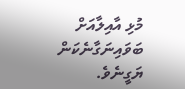މުޅި އާއިލާއަށް ބަވައިނަގާނެކަން ޔަގީނެވެ.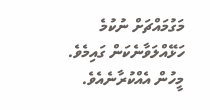މަގުމައްޗަށް ނުކުމެ ހަޅޭއްލަވާނެކަން ގައިމެވެ. މީހުން އެއްކުރާނެއެވެ.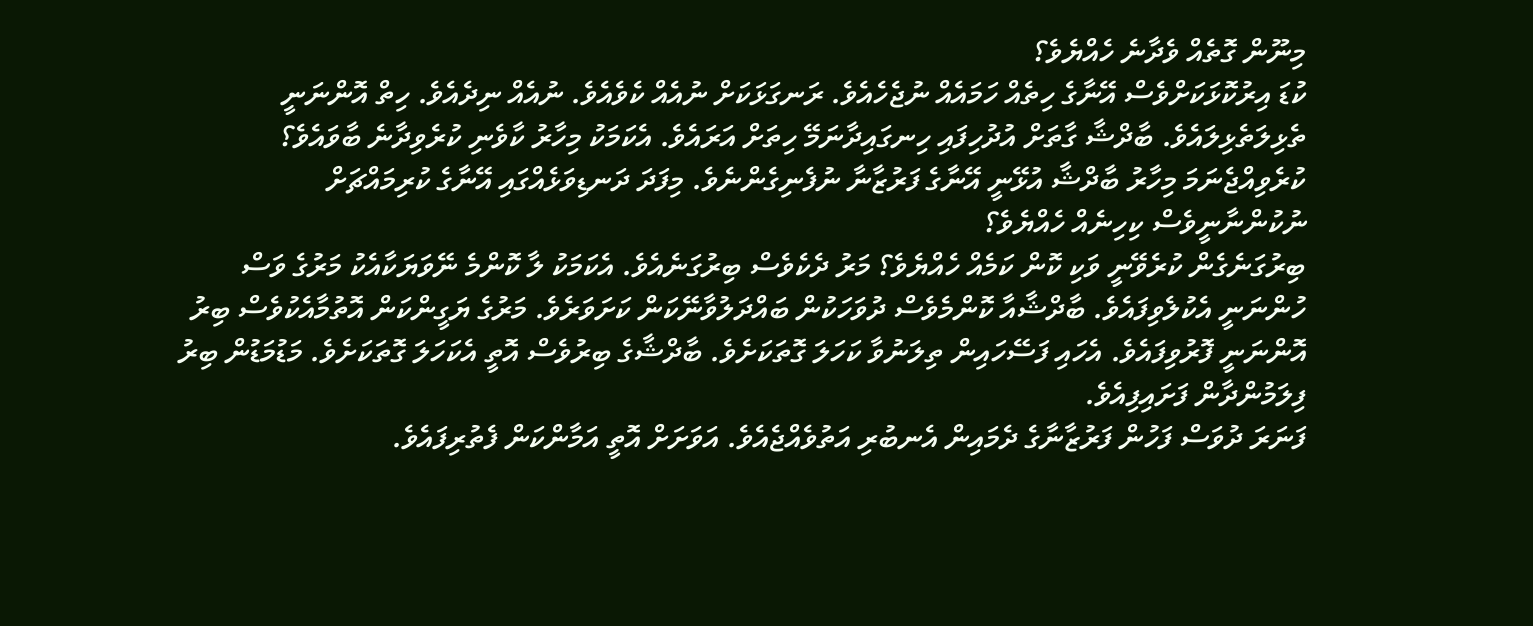މިނޫން ގޮތެއް ވެދާނެ ހެއްޔެވެ؟
ކުޑަ އިރުކޮޅަކަށްވެސް އޭނާގެ ހިތެއް ހަމައެއް ނުޖެހެއެވެ. ރަނގަޅަކަށް ނުއެއް ކެވެއެވެ. ނުއެއް ނިދެއެވެ. ހިތް އޮންނަނީ ތެޅިލަތެޅިލައެވެ. ބާދްޝާ ގާތަށް އުދުހިފައި ހިނގައިދާނަމޭ ހިތަށް އަރައެވެ. އެކަމަކު މިހާރު ކާވެނި ކުރެވިދާނެ ބާވައެވެ؟ ކުރެވިއްޖެނަމަ މިހާރު ބާދްޝާ އުޅޭނީ އޭނާގެ ފަރުޒާނާ ނުފެނިގެންނެވެ. މިފަދަ ދަނޑިވަޅެއްގައި އޭނާގެ ކުރިމައްޗަށް ނުކުންނާނީވެސް ކިހިނެއް ހެއްޔެވެ؟
ބިރުގަނެގެން ކުރެވޭނީ ވަކި ކޮން ކަމެއް ހެއްޔެވެ؟ މަރު ދެކެވެސް ބިރުގަނެއެވެ. އެކަމަކު ލާ ކޮންމެ ނޭވަޔަކާއެކު މަރުގެ ވަސް ހުންނަނީ އެކުލެވިފައެވެ. ބާދްޝާއާ ކޮންމެވެސް ދުވަހަކުން ބައްދަލުވާނޭކަން ކަށަވަރެވެ. މަރުގެ ޔަގީންކަން އޮތުމާއެކުވެސް ބިރު އޮންނަނީ ފޮރުވިފައެވެ. އެހައި ފަސޭހައިން ތިލަނުވާ ކަހަލަ ގޮތަކަށެވެ. ބާދްޝާގެ ބިރުވެސް އޮތީ އެކަހަލަ ގޮތަކަށެވެ. މަޑުމަޑުން ބިރު ފިލަމުންދާން ފަށައިފިއެވެ.
ފަނަރަ ދުވަސް ފަހުން ފަރުޒާނާގެ ދެމައިން އެނބުރި އަތުވެއްޖެއެވެ. އަވަށަށް އޮތީ އަމާންކަން ފެތުރިފައެވެ.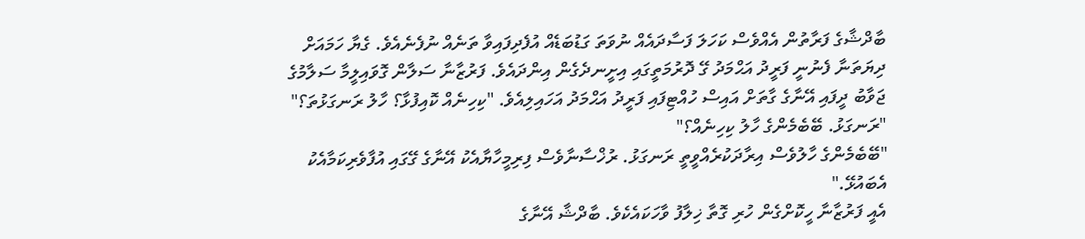ބާދްޝާގެ ފަރާތުން އެއްވެސް ކަހަލަ ފަސާދައެއް ނުވަތަ ގަޑުބަޑެއް އުފެދިފައިވާ ތަނެއް ނުފެނެއެވެ. ގެޔާ ހަމައަށް ދިޔަތަނާ ފެނުނީ ފަރީދު އަޙްމަދު ގޭ ދޮރުމަތީގައި އިށީނދެގެން އިންދައެވެ. ފަރުޒާނާ ސަލާން ގޮވައިލީމާ ސަލާމުގެ ޖަވާބު ދީފައި އޭނާގެ ގާތަށް އައިސް ހުއްޓިފައި ފަރީދު އަޙްމަދު އަހައިލިއެވެ. "ކިހިނެއް ކޮއިފުޅާ؟ ހާލު ރަނގަޅުތަ؟"
"ރަނގަޅު. ބޭބެމެންގެ ހާލު ކިހިނެއް؟"
"ބޭބެމެންގެ ހާލުވެސް އިރާދަކުރެއްވީތީ ރަނގަޅު. ރުޚްސާނާވެސް ފިރިމީހާޔާއެކު އޭނާގެ ގޭގައި އުފާވެރިކަމާއެކު އެބައުޅޭ."
އެއީ ފަރުޒާނާ ހީކޮށްގެން ހުރި ގޮތާ ޚިލާފު ވާހަކައެކެވެ. ބާދްޝާ އޭނާގެ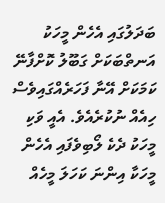ބަދަލުގައި އެހެން މީހަކު އަނތްބަކަށް ގަބޫލު ކޮށްފާނޭ ކަމަކަށް އޭނާ ފަހަރެއްގައިވެސް ހިއެއް ނުކުރެއެވެ. އެއީ ވަކި މީހަކު ދެކެ ލޯބިވެފައި އެހެން މީހަކާ އިންނަ ކަހަލަ މީހެއް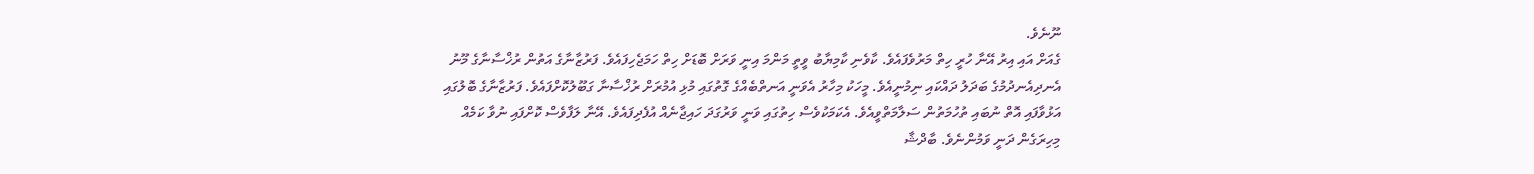ނޫނެވެ.
ގެއަށް އައި އިރު އޭނާ ހުރީ ހިތް މަރުވެފައެވެ. ކާވެނި ކާމިޔާބު ވީތީ މަންމަ އިނީ ވަރަށް ބޮޑަށް ހިތް ހަމަޖެހިފައެވެ. ފަރުޒާނާގެ އަތުން ރުޚްސާނާގެ މޫނު އެނދިއެނދުމުގެ ބަދަލު ދައްކައި ނިމުނީއެވެ. މީހަކު މިހާރު އެވަނީ އަނތްބެއްގެ ގޮތުގައި މުޅި އުމުރަށް ރުޚްސާނާ ގަބޫލުކޮށްފައެވެ. ފަރުޒާނާގެ ބޮލުގައި އަޅުވާފައި އޮތް ނުބައި ތުހުމަތުން ސަލާމަތްވީއެވެ. އެކަމަކުވެސް ހިތުގައި ވަނީ ވަރުގަދަ ހައިޖާނެއް އުފެދިފައެވެ. އޭނާ ލަފާވެސް ކޮށްފައި ނުވާ ކަމެއް މިހިރަގެން ދަނީ ވަމުންނެވެ. ބާދްޝާ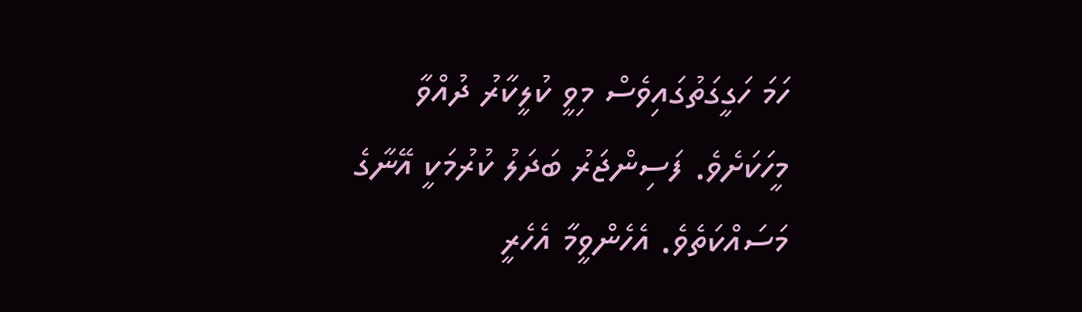ހަމަ ހަގީގަތުގައިވެސް މިވީ ކުލީކާރު ދުއްވާ މީހަކަށެވެ. ފަސިންޖަރު ބަދަލު ކުރުމަކީ އޭނާގެ މަސައްކަތެވެ. އެހެންވީމާ އެހެރީ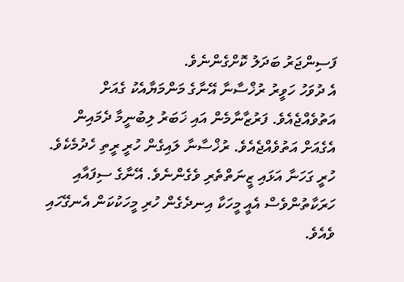ފަސިންޖަރު ބަދަލު ކޮށްގެންނެވެ.
އެ ދުވަހު ހަވީރު ރުޚްސާނާ އޭނާގެ މަންމަޔާއެކު ގެއަށް އަތުވެއްޖެއެވެ. ފަރުޒާނާމެން އައި ޚަބަރު ލިބުނީމާ ދެމައިން އެގެއަށް އަތުވެއްޖެއެވެ. ރުޚްސާނާ ލައިގެން ހުރީ ރީތި ހެދުމެކެވެ. ހުރީ ގަހަނާ އަޅައި ޒީނަތްތެރި ވެގެންނެވެ. އޭނާގެ ސިފައާއި ހަރަކާތުންވެސް އެއީ މީހަކާ އިނދެގެން ހުރި މީހަކުކަން އެނގޭހައި ވެއެވެ.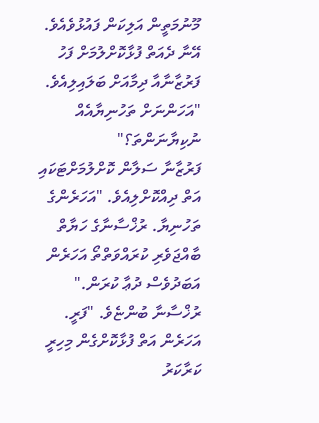މޫނުމަތީން އަލިކަން ފައުޅުވެއެވެ. އޭނާ ދެއަތް ފުޅާކޮށްލުމަށް ފަހު ފަރުޒާނާއާ ދިމާއަށް ބަލައިލިއެވެ. "އަހަންނަށް ތަހުނިޔާއެއް ނުކިޔާނަންތަ؟"
ފަރުޒާނާ ސަލާން ކޮށްލުމަށްޓަކައި އަތް ދިއްކޮށްލިއެވެ. "އަހަރެންގެ ތަހުނިޔާ. ރުޚްސާނާގެ ހަޔާތް ބާއްޖަވެރި ކުރައްވަތްތޯ އަހަރެން އަބަދުވެސް ދުޢާ ކުރަން."
ރުޚްސާނާ ބުންޏެވެ. "ފަރީ. އަހަރެން އަތް ފުޅާކޮށްގެން މިހިރީ ކަރާކަރު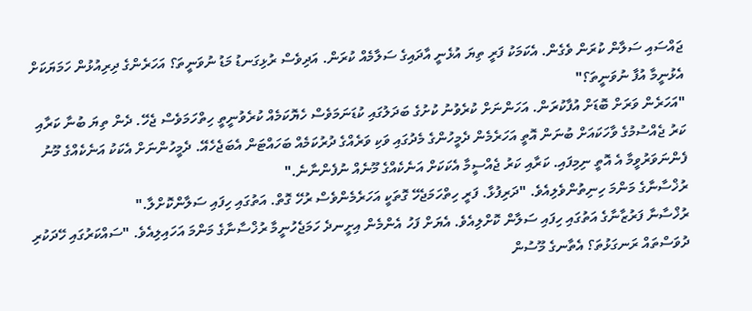ޖައްސައި ސަލާން ކުރަން ވެގެން. އެކަމަކު ފަރީ ތިޔަ އުޅެނީ އާދައިގެ ސަލާމެއް ކުރަން. އަދިވެސް ރުޅިގަނޑު މަޑު ނުވަނީތަ؟ އަހަރެންގެ ދިރިއުޅުން ހަމަޔަކަށް އެޅުނީމާ އުފާ ނުވަނީތަ؟"
"އަހަރެން ވަރަށް ބޮޑަށް އުފާކުރަން. އަހަންނަށް ކުރެވުނު ކުށުގެ ބަދަލުގައި ކުޑަނަމަވެސް ހެޔޮކަމެއް ކުރެވުނީތީ ހިތްހަމަވެސް ޖެހޭ. ދެން ތިޔަ ބުނާ ކަރާއި ކަރު ޖެއްސުމުގެ ވާހަކައަށް ބުނަން އޮތީ އަހަރެމެން ދެމީހުންގެ މެދުގައި ވަކި ވަރެއްގެ ދުރުކަމެއް ބަހައްޓަން އެބަޖެހެއޭ. ދެމީހުންނަށް އެކަކު އަނެކެއްގެ މޫނު ފެންނަވަރުވީމާ އެ އޮތީ ނިމިފައި. ކަރާއި ކަރު ޖެއްސީމާ އެކަކަށް އަނެކެއްގެ މޫނެއް ނުފެންނާނެ."
ރުޚްސާނާގެ މަންމަ ހިނިތުންވެލިއެވެ. "ދަރިފުޅާ. ފަރީ ހިތްހަމަޖެހޭ ގޮތަކީ އަހަރެމެންވެސް ރުހޭ ގޮތް. އަތުގައި ހިފައި ސަލާންކޮށްލާ."
ރުޚްސާނާ ފަރުޒާނާގެ އަތުގައި ހިފައި ސަލާން ކޮށްލިއެވެ. އެޔަށް ފަހު އެންމެން އިށީނދެ ހަމަޖެހުނީމާ ރުޚްސާނާގެ މަންމަ އަހައިލިއެވެ. "ސައްކަރުގައި ހޭދަކުރި ދުވަސްތައް ރަނގަޅުތަ؟ އެތާނގެ މޫސުން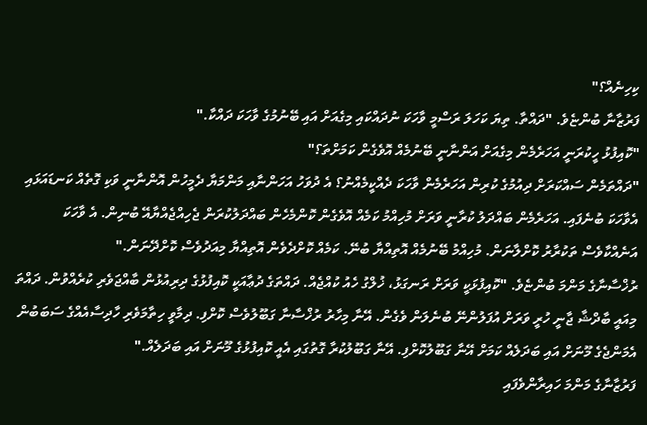ކިހިނެއް؟"
ފަރުޒާނާ ބުންޏެވެ. "ދައްތާ. ތިޔަ ކަހަލަ ރަސްމީ ވާހަކަ ނުދައްކައި މިގެއަށް އައި ބޭނުމުގެ ވާހަކަ ދައްކާ."
"ކޮއިފުޅު ހީކުރަނީ އަހަރެމެން މިގެއަށް އަންނާނީ ބޭނުމެއް އޮވެގެން ކަމަށްތަ؟"
"ދައްތަމެން ސައްކަރަށް ދިއުމުގެ ކުރިން އަހަރެމެން ވާހަކަ ދެއްކީމެއްނު؟ އެ ދުވަހު އަހަންނާއި މަންމަޔާ ދެމީހުން އޮންނާނީ ވަކި ގޮތެއް ކަނޑައަޅައި އެވާހަކަ ބުނެފައި. އަހަރެމެން ބައްދަލު ކުރާނީ ވަރަށް މުހިއްމު ކަމެއް އޮވެގެން ކޮންމެހެން ބައްދަލުކުރަން ޖެހިއްޖެއްޔާއޭ ބުނިން. އެ ވާހަކަ އަނެއްކާވެސް ތަކުރާރު ކޮށްލާނަން. މުހިއްމު ބޭނުމެއް އޮތިއްޔާ ބުނޭ. ކަމެއް ކޮށްދެވެން އޮތިއްޔާ މިއަދުވެސް ކޮށްދޭނަން."
ރުޚްސާނާގެ މަންމަ ބުންޏެވެ. "ކޮއިފުޅަކީ ވަރަށް ރަނގަޅު، ޚުލްގު ހެއު ކުއްޖެއް. ދައްތަގެ ދުޢާއަކީ ކޮއިފުޅުގެ ދިރިއުޅުން ބާއްޖަވެރި ކުރެއްވުން. ދައްތަ މިއައީ ބާދްޝާ ޖާނީ ހުރީ ވަރަށް އުފަލުންނޭ ބުނެލަން ވެގެން. އޭނާ މިހާރު ރުޚްސާނާ ގަބޫލުވެސް ކޮށްފި. ދިމާވީ ހިތާމަވެރި ހާދިސާއެއްގެ ސަބަބުން އެމަންޖެގެ މޫނަށް އައި ބަދަލެއް ކަމަށް އޭނާ ގަބޫލުކޮށްފި. އޭނާ ގަބޫލުކުރާ ގޮތުގައި އެއީ ކޮއިފުޅުގެ މޫނަށް އައި ބަދަލެއް."
ފަރުޒާނާގެ މަންމަ ހައިރާންވެފައި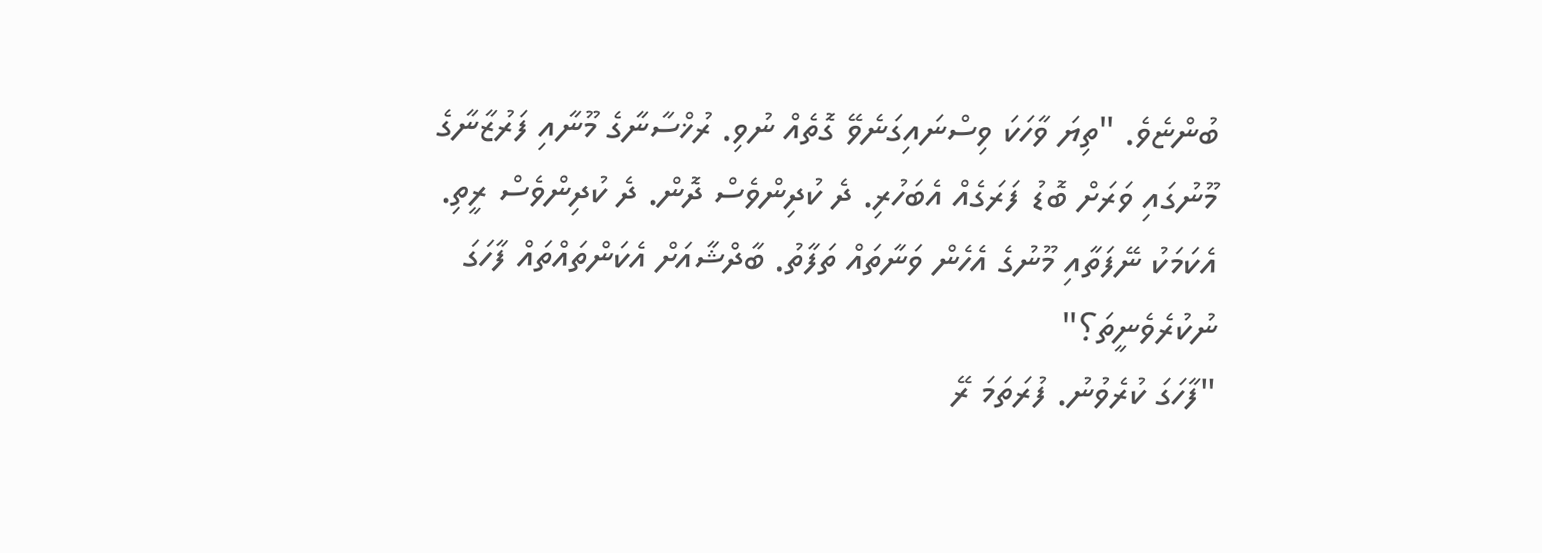ބުންޏެވެ. "ތިޔަ ވާހަކަ ވިސްނައިގަނެވޭ ގޮތެއް ނުވި. ރުޚްސާނާގެ މޫނާއި ފަރުޒާނާގެ މޫނުގައި ވަރަށް ބޮޑު ފަރަގެއް އެބަހުރި. ދެ ކުދިންވެސް ދޮން. ދެ ކުދިންވެސް ރީތި. އެކަމަކު ނޭފަތާއި މޫނުގެ އެހެން ވަނާތައް ތަފާތު. ބާދްޝާއަށް އެކަންތައްތައް ފާހަގަ ނުކުރެވެނީތަ؟"
"ފާހަގަ ކުރެވުނު. ފުރަތަމަ ރޭ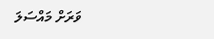ވަރަށް މައްސަލަ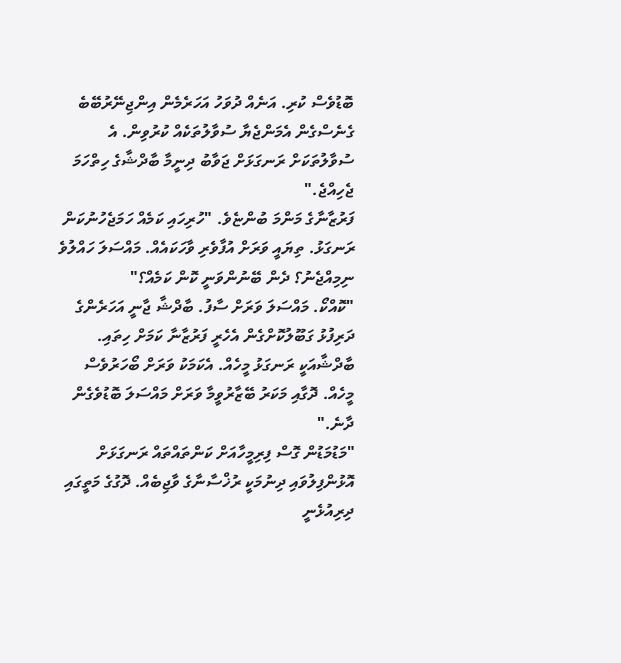ބޮޑުވެސް ކުރި. އަނެއް ދުވަހު އަހަރެމެން އިންޖިނޭރުބޭބެ ގެނެސްގެން އެމަންޖެޔާ ސުވާލުތަކެއް ކުރުވިން. އެ ސުވާލުތަކަށް ރަނގަޅަށް ޖަވާބު ދިނީމާ ބާދްޝާގެ ހިތްހަމަ ޖެހިއްޖެ."
ފަރުޒާނާގެ މަންމަ ބުންޏެވެ. "ހުރިހައި ކަމެއް ހަމަޖެހުނުކަން ރަނގަޅު. ތިޔައީ ވަރަށް އުފާވެރި ވާހަކައެއް. މައްސަލަ ހައްލުވެ ނިމިއްޖެނު؟ ދެން ބޭނުންވަނީ ކޮން ކަމެއް؟"
"ކޮއްކޯ. މައްސަލަ ވަރަށް ސާފު. ބާދްޝާ ޖާނީ އަހަރެންގެ ދަރިފުޅު ގަބޫލުކޮށްގެން އެހެރީ ފަރުޒާނާ ކަމަށް ހިތައި. ބާދްޝާއަކީ ރަނގަޅު މީހެއް. އެކަމަކު ވަރަށް ބޯހަރުވެސް މީހެއް. ދޮގާއި މަކަރު ބޭޒާރުވީމާ ވަރަށް މައްސަލަ ބޮޑުވެގެން ދާނެ."
"މަޑުމަޑުން ގޮސް ފިރިމީހާއަށް ކަންތައްތައް ރަނގަޅަށް އޮޅުންފިލުވައި ދިނުމަކީ ރުޚްސާނާގެ ވާޖިބެއް. ދޮގުގެ މަތީގައި ދިރިއުޅެނީ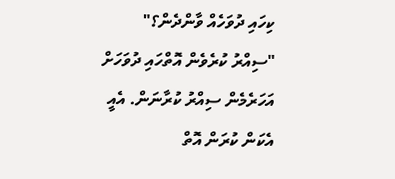ކިހައި ދުވަހެއް ވާންދެން؟"
"ސިއްރު ކުރެވެން އޮތްހައި ދުވަހަށް އަހަރެމެން ސިއްރު ކުރާނަން. އެއީ އެކަން ކުރަން އޮތް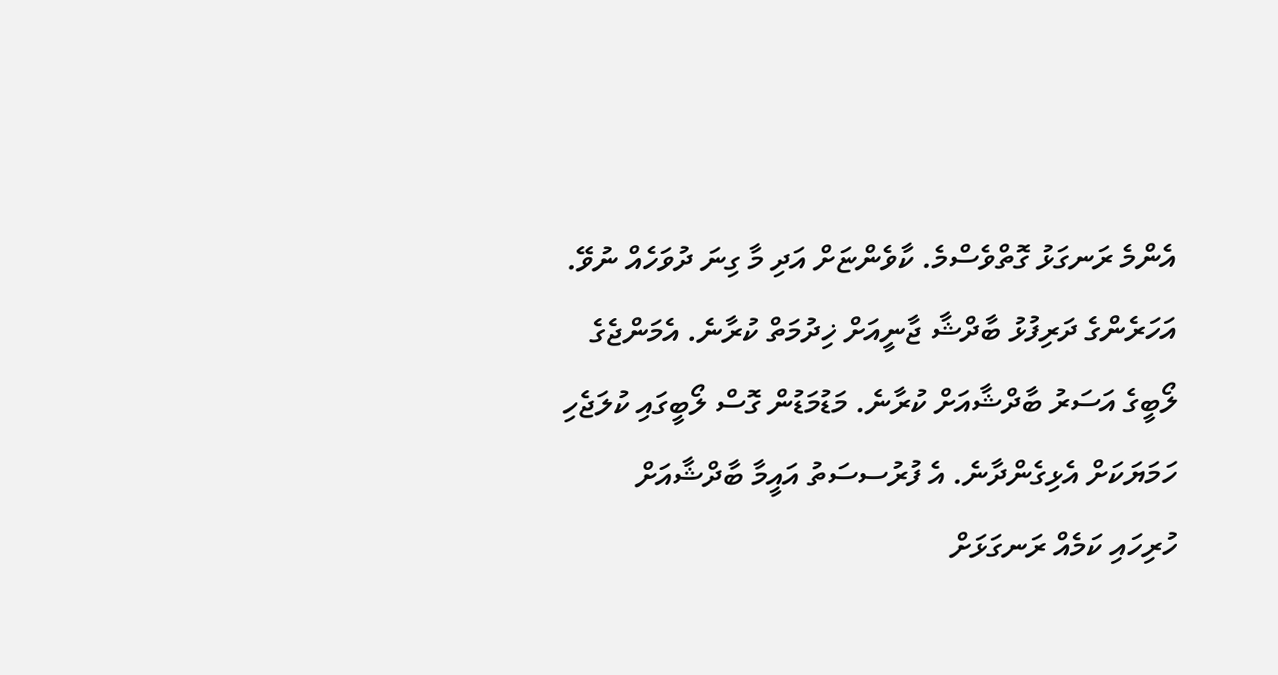އެންމެ ރަނގަޅު ގޮތްވެސްމެ. ކާވެންޏަށް އަދި މާ ގިނަ ދުވަހެއް ނުވޭ. އަހަރެންގެ ދަރިފުޅު ބާދްޝާ ޖާނީއަށް ޚިދުމަތް ކުރާނެ. އެމަންޖެގެ ލޯބީގެ އަސަރު ބާދްޝާއަށް ކުރާނެ. މަޑުމަޑުން ގޮސް ލޯބީގައި ކުލަޖެހި ހަމަޔަކަށް އެޅިގެންދާނެ. އެ ފުރުސސަތު އައީމާ ބާދްޝާއަށް ހުރިހައި ކަމެއް ރަނގަޅަށް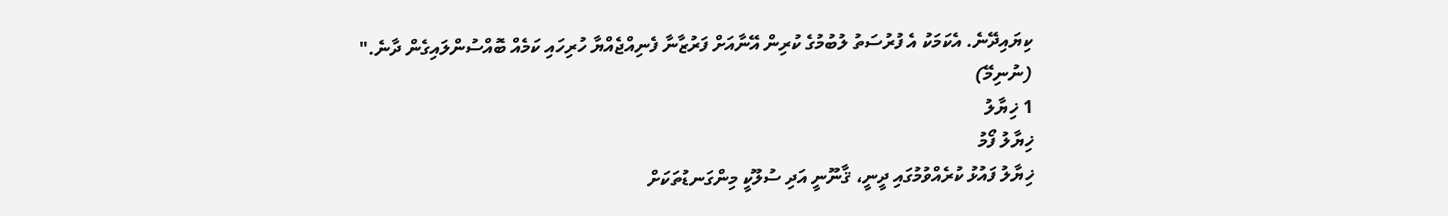ކިޔައިދޭނެ. އެކަމަކު އެ ފުރުސަތު ލުބުމުގެ ކުރިން އޭނާއަށް ފަރުޒާނާ ފެނިއްޖެއްޔާ ހުރިހައި ކަމެއް ބޮއްސުންލައިގެން ދާނެ."
(ނުނިމޭ)
1 ޚިޔާލު
ޚިޔާލު ފޯމު
ޚިޔާލު ފައުޅު ކުރެއްވުމުގައި ދީނީ، ޤާނޫނީ އަދި ސުލޫކީ މިންގަނޑުތަކަށް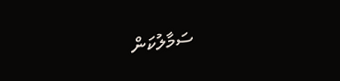ސަމާލުކަން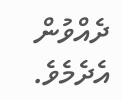ދެއްވުން އެދެމެވެ.